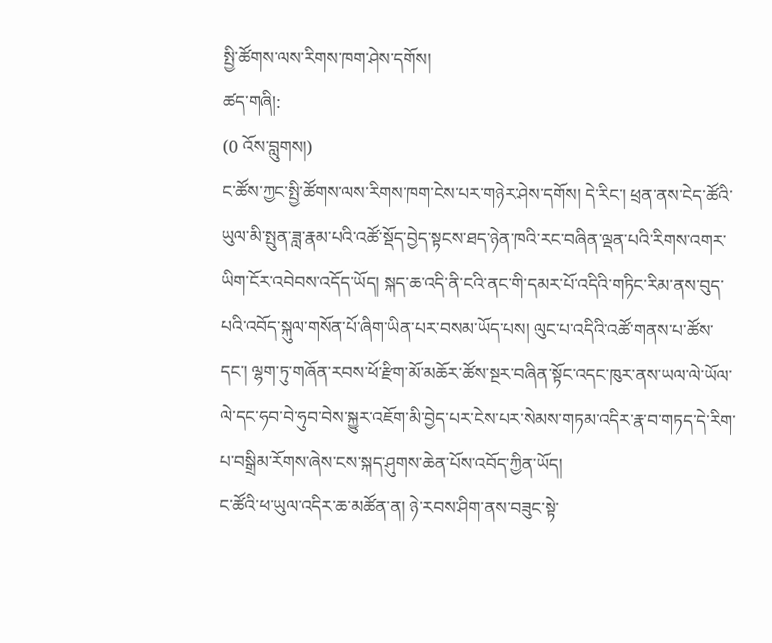སྤྱི་ཚོགས་ལས་རིགས་ཁག་ཤེས་དགོས།
ཚད་གཞི།:
(0 འོས་བླུགས།)
ང་ཚོས་ཀྱང་སྤྱི་ཚོགས་ལས་རིགས་ཁག་ངེས་པར་གཉེར་ཤེས་དགོས། དེ་རིང་། ཕྲན་ནས་ངེད་ཚོའི་ཡུལ་མི་སྤུན་ཟླ་རྣམ་པའི་འཚོ་སྡོད་བྱེད་སྟངས་ཐད་ཉེན་ཁའི་རང་བཞིན་ལྡན་པའི་རིགས་འགར་ཡིག་ངོར་འབེབས་འདོད་ཡོད། སྐད་ཆ་འདི་ནི་ངའི་ནང་གི་དམར་པོ་འདིའི་གཏིང་རིམ་ནས་བུད་པའི་འབོད་སྐུལ་གསོན་པོ་ཞིག་ཡིན་པར་བསམ་ཡོད་པས། ལུང་པ་འདིའི་འཚོ་གནས་པ་ཚོས་དང་། ལྷག་ཏུ་གཞོན་རབས་ཕོ་རྫིག་མོ་མཆོར་ཚོས་སྔར་བཞིན་སྟོང་འདང་ཁུར་ནས་ཡལ་ལེ་ཡོལ་ལེ་དང་ཧབ་བེ་ཧུབ་བེས་སྐྱུར་འཇོག་མི་བྱེད་པར་ངེས་པར་སེམས་གཏམ་འདིར་རྣ་བ་གཏད་དེ་རིག་པ་བསྒྲིམ་རོགས་ཞེས་ངས་སྐད་ཤུགས་ཆེན་པོས་འབོད་ཀྱིན་ཡོད།
ང་ཚོའི་ཕ་ཡུལ་འདིར་ཆ་མཚོན་ན། ཉེ་རབས་ཤིག་ནས་བཟུང་སྟེ་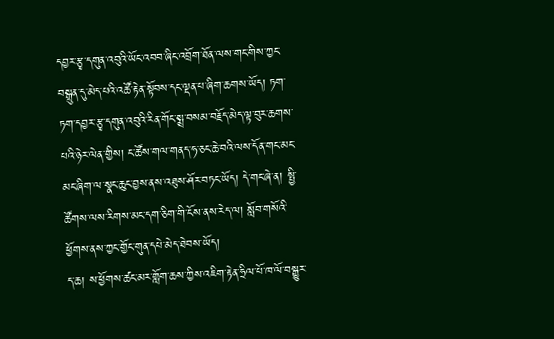དབྱར་རྩྭ་དགུན་འབུའི་ཡོང་འབབ་ཞིང་འབྲོག་ཐོན་ལས་གང་གིས་ཀྱང་བསྒྲུན་དུ་མེད་པའི་འཚོ་རྟེན་སྟོབས་དང་ལྡན་པ་ཞིག་ཆགས་ཡོད། ཏག་ཏག་དབྱར་རྩྭ་དགུན་འབུའི་རིན་གོང་སྨྲ་བསམ་བརྗོད་མེད་ལྟ་བུར་ཆགས་པའི་ཉེར་ལེན་གྱིས། ང་ཚོས་གལ་གནད་ཧ་ཅང་ཆེ་བའི་ལས་དོན་གང་མང་མང་ཞིག་ལ་སྣང་ཆུང་བྱས་ནས་འཐུས་ཤོར་བཏང་ཡོད། དེ་གང་ཞེ་ན། སྤྱི་ཚོགས་ལས་རིགས་མང་དག་ཅིག་གི་ངོས་ནས་རེད་ལ། སློབ་གསོའི་ཕྱོགས་ནས་ཀྱང་གྱོང་གུན་དཔེ་མེད་ཐེབས་ཡོད།
ད་ཆ། ས་ཕྱོགས་ཚང་མར་གློག་ཆས་ཀྱིས་འཇིག་རྟེན་ཧྲིལ་པོ་ཁ་ལོ་བསྒྱུར་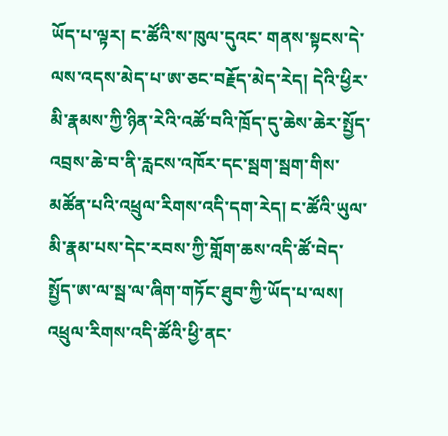ཡོད་པ་ལྟར། ང་ཚོའི་ས་ཁུལ་དུའང་ གནས་སྟངས་དེ་ལས་འདས་མེད་པ་ཨ་ཅང་བརྗོད་མེད་རེད། དེའི་ཕྱིར་མི་རྣམས་ཀྱི་ཉིན་རེའི་འཚོ་བའི་ཁྲོད་དུ་ཆེས་ཆེར་སྤྱོད་འབྲས་ཆེ་བ་ནི་རླངས་འཁོར་དང་སྦག་སྦག་གིས་མཚོན་པའི་འཕྲུལ་རིགས་འདི་དག་རེད། ང་ཚོའི་ཡུལ་མི་རྣམ་པས་དེང་རབས་ཀྱི་གློག་ཆས་འདི་ཚོ་བེད་སྤྱོད་ཨ་ལ་སྦ་ལ་ཞིག་གཏོང་ཐུབ་ཀྱི་ཡོད་པ་ལས། འཕྲུལ་རིགས་འདི་ཚོའི་ཕྱི་ནང་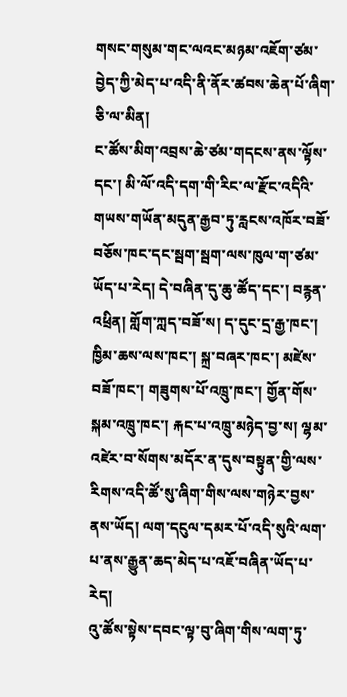གསང་གསུམ་གང་ལའང་མཉམ་འཇོག་ཙམ་བྱེད་ཀྱི་མེད་པ་འདི་ནི་ནོར་ཚབས་ཆེན་པོ་ཞིག་ཅི་ལ་མིན།
ང་ཚོས་མིག་འབྲས་ཆེ་ཙམ་གདངས་ནས་ལྟོས་དང་། མི་ལོ་འདི་དག་གི་རིང་ལ་རྫོང་འདིའི་གཡས་གཡོན་མདུན་རྒྱབ་ཏུ་རླངས་འཁོར་བཟོ་བཅོས་ཁང་དང་སྦག་སྦག་ལས་ཁུལ་ག་ཙམ་ཡོད་པ་རེད། དེ་བཞིན་དུ་ཆུ་ཚོད་དང་། བརྙན་འཕྲིན། གློག་ཀླད་བཟོ་ས། ད་དུང་དྲ་རྒྱ་ཁང་། ཁྱིམ་ཆས་ལས་ཁང་། སྐྲ་བཞར་ཁང་། མཛེས་བཟོ་ཁང་། གཟུགས་པོ་འཁྲུ་ཁང་། གྱོན་གོས་སྐམ་འཁྲུ་ཁང་། རྐང་པ་འཁྲུ་མཉེད་བྱ་ས། ལྷམ་འཛེར་བ་སོགས་མདོར་ན་དུས་བསྟུན་གྱི་ལས་རིགས་འདི་ཚོ་སུ་ཞིག་གིས་ལས་གཉེར་བྱས་ནས་ཡོད། ལག་དངུལ་དམར་པོ་འདི་སུའི་ལག་པ་ནས་རྒྱུན་ཆད་མེད་པ་འཇོ་བཞིན་ཡོད་པ་རེད།
འུ་ཚོས་སྟེས་དབང་ལྟ་བུ་ཞིག་གིས་ལག་ཏུ་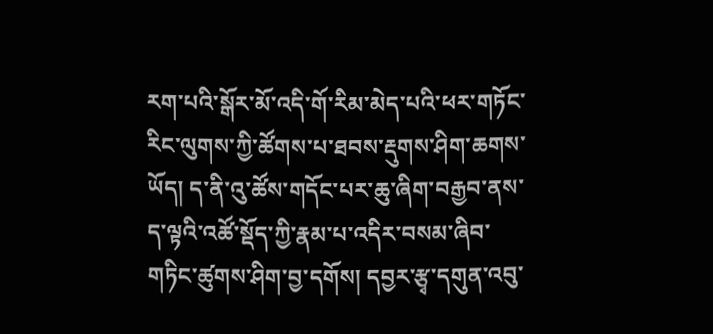རག་པའི་སྒོར་མོ་འདི་གོ་རིམ་མེད་པའི་ཕར་གཏོང་རིང་ལུགས་ཀྱི་ཚོགས་པ་ཐབས་རྡུགས་ཤིག་ཆགས་ཡོད། ད་ནི་འུ་ཚོས་གདོང་པར་ཆུ་ཞིག་བརྒྱབ་ནས་ད་ལྟའི་འཚོ་སྡོད་ཀྱི་རྣམ་པ་འདིར་བསམ་ཞིབ་གཏིང་ཚུགས་ཤིག་བྱ་དགོས། དབྱར་རྩྭ་དགུན་འབུ་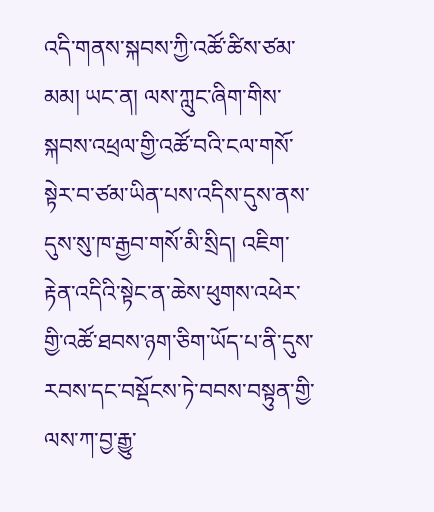འདི་གནས་སྐབས་ཀྱི་འཚོ་ཚིས་ཙམ་མམ། ཡང་ན། ལས་ཀླུང་ཞིག་གིས་སྐབས་འཕྲལ་གྱི་འཚོ་བའི་ངལ་གསོ་སྟེར་བ་ཙམ་ཡིན་པས་འདིས་དུས་ནས་དུས་སུ་ཁ་རྒྱབ་གསོ་མི་སྲིད། འཇིག་རྟེན་འདིའི་སྟེང་ན་ཆེས་ཕུགས་འཕེར་གྱི་འཚོ་ཐབས་ཉག་ཅིག་ཡོད་པ་ནི་དུས་རབས་དང་བསྡོངས་ཏེ་བབས་བསྟུན་གྱི་ལས་ཀ་བྱ་རྒྱུ་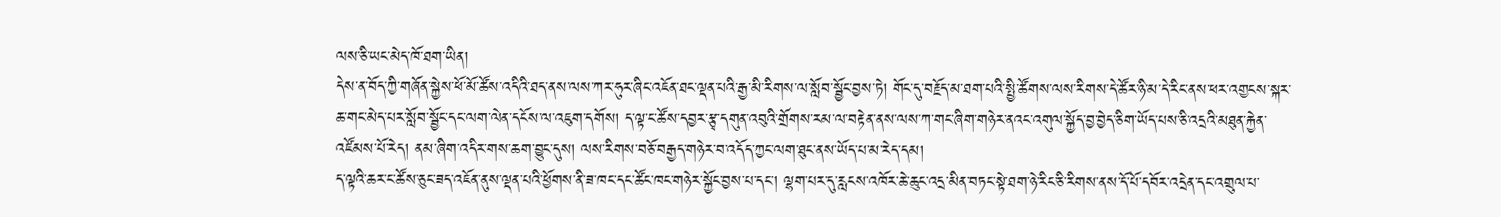ལས་ཅི་ཡང་མེད་ཁོ་ཐག་ཡིན།
དེས་ན་བོད་ཀྱི་གཞོན་སྐྱེས་ཕོ་མོ་ཚོས་འདིའི་ཐད་ནས་ལས་ཀར་ཧུར་ཞིང་འཇོན་ཐང་ལྡན་པའི་རྒྱ་མི་རིགས་ལ་སློབ་སྦྱོང་བྱས་ཏེ། གོང་དུ་བརྗོད་མ་ཐག་པའི་སྤྱི་ཚོགས་ལས་རིགས་དེ་ཚོར་ཉི་མ་དེ་རིང་ནས་ཕར་འགྱངས་སྐར་ཆ་གང་མེད་པར་སློབ་སྦྱོང་དང་ལག་ལེན་དངོས་ལ་འཇུག་དགོས། ད་ལྟ་ང་ཚོས་དབྱར་རྩྭ་དགུན་འབུའི་གྲོགས་རམ་ལ་བརྟེན་ནས་ལས་ཀ་གང་ཞིག་གཉེར་ནའང་འགུལ་སྐྱོད་བྱ་བྱེད་ཅིག་ཡོད་པས་ཅི་འདྲའི་མཐུན་རྐྱེན་འཛོམས་པོ་རེད། ནམ་ཞིག་འདིར་གས་ཆག་བྱུང་དུས། ལས་རིགས་བཅོ་བརྒྱད་གཉེར་བ་འདོད་ཀྱང་ལག་ཐུང་ནས་ཡོད་པ་མ་རེད་དམ།
ད་ལྟའི་ཆར་ང་ཚོས་ཅུང་ཟད་འཇོན་ནུས་ལྡན་པའི་ཕྱོགས་ནི་ཟ་ཁང་དང་ཚོང་ཁང་གཉེར་སྐྱོང་བྱས་པ་དང་། ལྷག་པར་དུ་རླངས་འཁོར་ཆེ་ཆུང་འདྲ་མིན་བཏང་སྟེ་ཐག་ཉེ་རིང་ཅི་རིགས་ནས་དོ་པོ་དབོར་འདྲེན་དང་འགྲུལ་པ་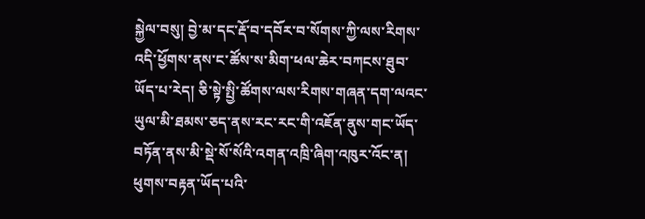སྐྱེལ་བསུ། བྱེ་མ་དང་རྡོ་བ་དབོར་བ་སོགས་ཀྱི་ལས་རིགས་འདི་ཕྱོགས་ནས་ང་ཚོས་ས་མིག་ཕལ་ཆེར་བཀངས་ཐུབ་ཡོད་པ་རེད། ཅི་སྟེ་སྤྱི་ཚོགས་ལས་རིགས་གཞན་དག་ལའང་ཡུལ་མི་ཐམས་ཅད་ནས་རང་རང་གི་འཇོན་ནུས་གང་ཡོད་བཏོན་ནས་མི་སྡེ་སོ་སོའི་འགན་འཁྲི་ཞིག་འཁུར་འོང་ན། ཕུགས་བརྟན་ཡོད་པའི་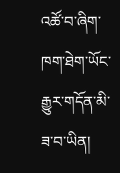འཚོ་བ་ཞིག་ཁག་ཐེག་ཡོང་རྒྱུར་གདོན་མི་ཟ་བ་ཡིན།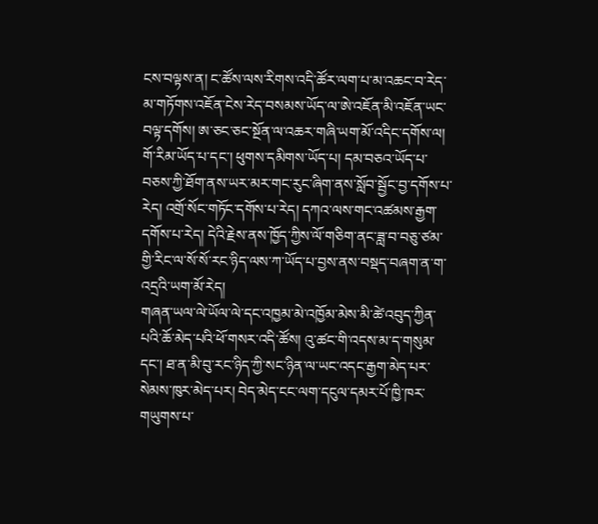ངས་བལྟས་ན། ང་ཚོས་ལས་རིགས་འདི་ཚོར་ལག་པ་མ་འཆང་བ་རེད་མ་གཏོགས་འཇོན་ངེས་རེད་བསམས་ཡོད་ལ་ཨེ་འཇོན་མི་འཇོན་ཡང་བལྟ་དགོས། ཨ་ཅང་ཅང་སྔོན་ལ་འཆར་གཞི་ཡག་མོ་འདིང་དགོས་ལ། གོ་རིམ་ཡོད་པ་དང་། ཕུགས་དམིགས་ཡོད་པ། དམ་བཅའ་ཡོད་པ་བཅས་ཀྱི་ཐོག་ནས་ཡར་མར་གང་རུང་ཞིག་ནས་སློབ་སྦྱོང་བྱ་དགོས་པ་རེད། འགྲོ་སོང་གཏོང་དགོས་པ་རེད། དཀའ་ལས་གང་འཚམས་རྒྱག་དགོས་པ་རེད། དེའི་རྗེས་ནས་ཁྱོད་ཀྱིས་ལོ་གཅིག་ནང་ཟླ་བ་བཅུ་ཙམ་གྱི་རིང་ལ་སོ་སོ་རང་ཉིད་ལས་ཀ་ཡོད་པ་བྱས་ནས་བསྡད་བཞག་ན་ག་འདྲའི་ཡག་མོ་རེད།
གཞན་ཡལ་ལེ་ཡོལ་ལེ་དང་འཁྱམ་མེ་འཁྱོམ་མེས་མི་ཚེ་འབུད་ཀྱིན་པའི་ཆོ་མེད་པའི་ཕོ་གསར་འདི་ཚོས། འུ་ཚང་གི་འདས་མ་ད་གསུམ་དང་། ཐ་ན་མི་བུ་རང་ཉིད་ཀྱི་སང་ཉིན་ལ་ཡང་འདང་རྒྱག་མེད་པར་སེམས་ཁུར་མེད་པར། བེད་མེད་ངང་ལག་དངུལ་དམར་པོ་ཁྱི་ཁར་གཡུགས་པ་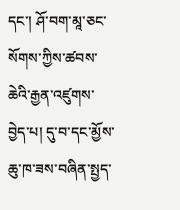དང་། ཤོ་བག་མཱ་ཅང་སོགས་ཀྱིས་ཚབས་ཆེའི་རྒྱན་འཛུགས་བྱེད་པ། དུ་བ་དང་མྱོས་ཆུ་ཁ་ཟས་བཞིན་སྤྱད་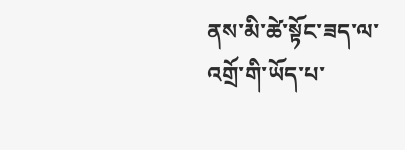ནས་མི་ཚེ་སྟོང་ཟད་ལ་འགྲོ་གི་ཡོད་པ་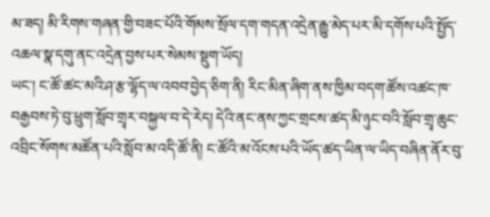མ་ཟད། མི་རིགས་གཞན་གྱི་བཟང་པོའི་གོམས་སྲོལ་དག་གདན་འདྲེན་རྒྱུ་མེད་པར་མི་དགོས་པའི་སྤྱོད་འཆལ་སྣ་དགུ་ནང་འདྲེན་བྱས་པར་སེམས་སྡུག་ཡོད།
ཡང་། ང་ཚོ་ཚང་མའི་ཤ་རྩ་ལྷོད་ལ་འབབ་བྱེད་ཅིག་ནི། རིང་མིན་ཞིག་ནས་ཁྱིམ་བདག་ཚོས་འཚང་ཁ་བརྒྱབས་ཏེ་བུ་ཕྲུག་སློབ་གྲྭར་བསྐྱལ་བ་དེ་རེད། དེའི་ནང་ནས་ཀྱང་གྲངས་ཚད་མི་ཉུང་བའི་སློབ་གྲྭ་ཆུང་འབྲིང་སོགས་མཚོན་པའི་སློབ་མ་འདི་ཚོ་ནི། ང་ཚོའི་མ་འོངས་པའི་ཡོད་ཚད་ཡིན་ལ་ཡིད་བཞིན་ནོར་བུ་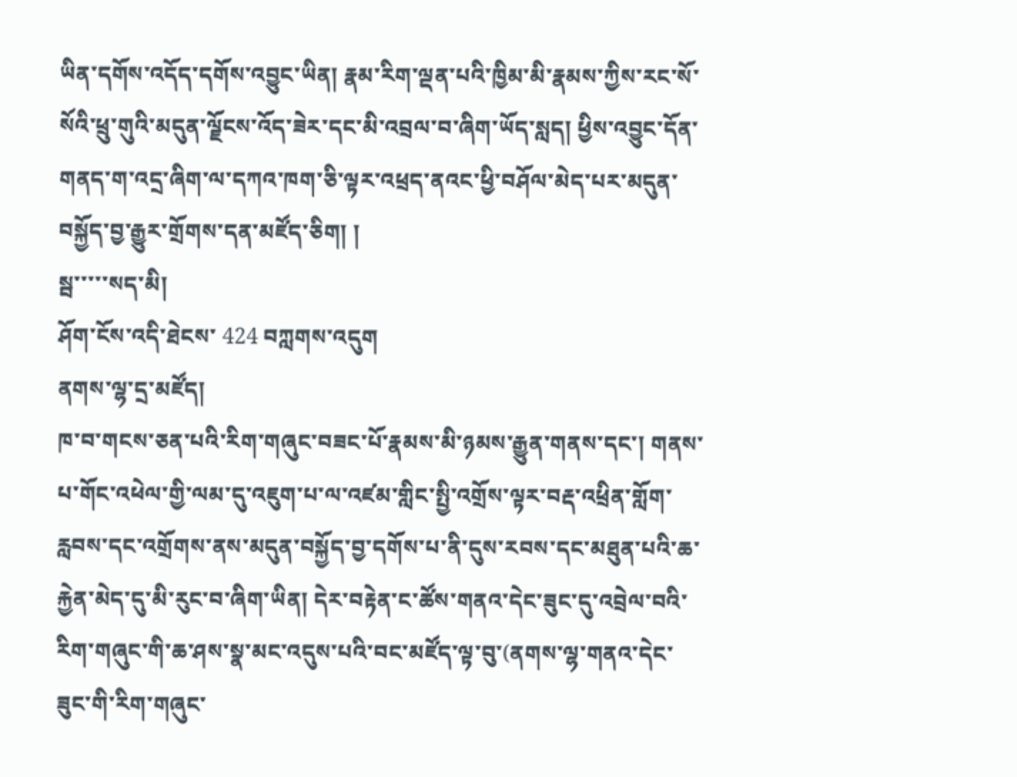ཡིན་དགོས་འདོད་དགོས་འབྱུང་ཡིན། རྣམ་རིག་ལྡན་པའི་ཁྱིམ་མི་རྣམས་ཀྱིས་རང་སོ་སོའི་ཕྲུ་གུའི་མདུན་ལྗོངས་འོད་ཟེར་དང་མི་འབྲལ་བ་ཞིག་ཡོད་སླད། ཕྱིས་འབྱུང་དོན་གནད་ག་འདྲ་ཞིག་ལ་དཀའ་ཁག་ཅི་ལྟར་འཕྲད་ནའང་ཕྱི་བཤོལ་མེད་པར་མདུན་བསྐྱོད་བྱ་རྒྱུར་གྲོགས་དན་མཛོད་ཅིག། །
སྦ་་་་་སད་མི།
ཤོག་ངོས་འདི་ཐེངས་ 424 བཀླགས་འདུག
ནགས་ལྷ་དྲ་མཛོད།
ཁ་བ་གངས་ཅན་པའི་རིག་གཞུང་བཟང་པོ་རྣམས་མི་ཉམས་རྒྱུན་གནས་དང་། གནས་པ་གོང་འཕེལ་གྱི་ལམ་དུ་འཇུག་པ་ལ་འཛམ་གླིང་སྤྱི་འགྲོས་ལྟར་བརྡ་འཕྲིན་གློག་རླབས་དང་འགྲོགས་ནས་མདུན་བསྐྱོད་བྱ་དགོས་པ་ནི་དུས་རབས་དང་མཐུན་པའི་ཆ་རྐྱེན་མེད་དུ་མི་རུང་བ་ཞིག་ཡིན། དེར་བརྟེན་ང་ཚོས་གནའ་དེང་ཟུང་དུ་འབྲེལ་བའི་རིག་གཞུང་གི་ཆ་ཤས་སྣ་མང་འདུས་པའི་བང་མཛོད་ལྟ་བུ་(ནགས་ལྷ་གནའ་དེང་ཟུང་གི་རིག་གཞུང་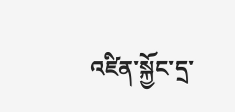འཛིན་སྐྱོང་དྲ་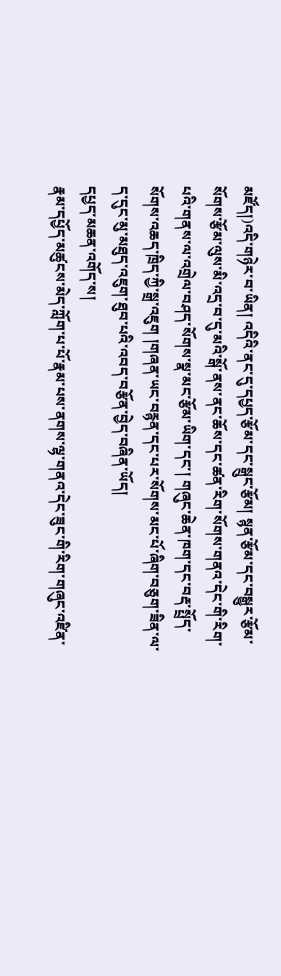མཛོད།)འདི་གཉེར་བ་ཡིན། འདིའི་ནང་དུ་དཔྱད་རྩོམ་དང་སྒྲུང་རྩོམ། སྙན་རྩོམ་དང་བསྒྱུར་རྩོམ་སོགས་རྩོམ་ལུས་མི་འདྲ་བ་དུ་མའི་སྒོ་ནས་ནང་ཆོས་དང་ཚན་རིག་སོགས་གནའ་དེང་གི་རིག་པའི་གནས་ལ་འགྲེལ་བཤད་སོགས་སྣ་མང་རྩོམ་ཡིག་དང་། གཞུང་ཆེན་ཁག་དང་བརྡ་སྤྲོད་སོགས་འཆད་ཁྲིད་ཀྱི་སྒྲ་འཇུག །གཞན་ཡང་བརྙན་དང་པར་སོགས་མང་པོ་ཞིག་བཅུག་ཟིན་ལ་ད་དུང་མུ་མཐུད་འཇུག་ཐུབ་པའི་འབད་བརྩོན་བྱེད་བཞིན་ཡོད།
དཔྱད་མཆན་འགོད་ས།
རྣམ་དཔྱོད་མཚུངས་མེད་ཀློག་པ་པོ་རྣམ་པས་ནགས་ལྷ་གནའ་དེང་ཟུང་གི་རིག་གཞུང་འཛིན་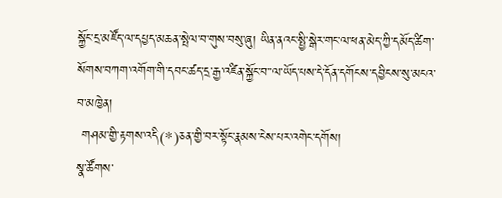སྐྱོང་དྲ་མཛོད་ལ་དཔྱད་མཆན་སྤེལ་བ་གུས་བསུ་ཞུ། ཡིན་ནའང་སྤྱི་སྒེར་གང་ལ་ཕན་མེད་ཀྱི་དམོད་ཚིག་སོགས་བཀག་འགོག་གི་དབང་ཚད་དྲ་རྒྱ་འཛིན་སྐྱོང་བ་་ལ་ཡོད་པས་དེ་དོན་དགོངས་དབྱིངས་སུ་མངའ་བ་མཁྱེན།
 གཤམ་གྱི་རྟགས་འདི(*)ཅན་གྱི་བར་སྟོང་རྣམས་ངེས་པར་འགེང་དགོས།
སྣ་ཚོགས་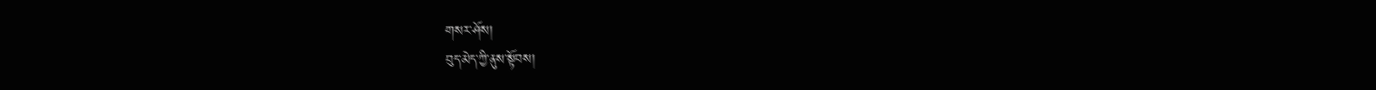གསར་ཤོས།
བུད་མེད་ཀྱི་ནུས་སྟོབས།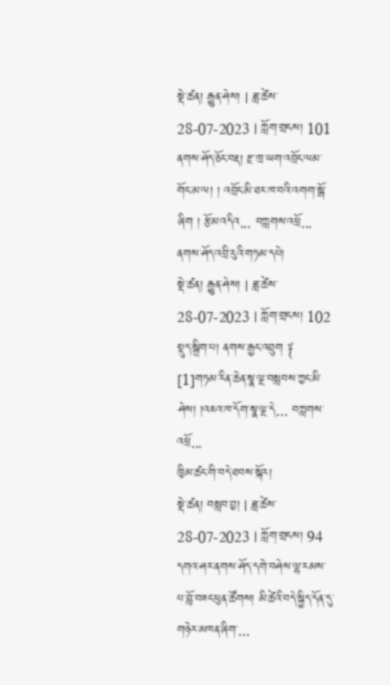སྡེ་ཚན། རྒྱུན་ཤེས། | ཟླ་ཚེས་ 28-07-2023 | ཀློག་གྲངས། 101
ནགས་ཤོད་ཅོང་བརྡ། རྫ་ཁྲ་ཡག་འབྲོང་ལམ་གོང་མ་ལ། ། འབྲོང་མི་ཐར་ཁ་བའི་འགག་སྒོ་ཞིག ། རྩོམ་འདིའ... བཀླགས་འཕྲོ...
ནགས་ཤོད་འབྲི་རུའི་གཏམ་དཔེ།
སྡེ་ཚན། རྒྱུན་ཤེས། | ཟླ་ཚེས་ 28-07-2023 | ཀློག་གྲངས། 102
སྡུད་སྒྲིག་པ། ནགས་རྒྱང་འབྲུག ༈ [1]གཏམ་རིན་ཆེན་སྣ་ལྔ་བསླབས་ཀྱང་མི་ཤེས། །འཇའ་ཁ་དོག་སྣ་ལྔ་དེ... བཀླགས་འཕྲོ...
ཁྱིམ་ཚང་གི་བདེ་ཐབས་སྐོར།
སྡེ་ཚན། བསླབ་བྱ། | ཟླ་ཚེས་ 28-07-2023 | ཀློག་གྲངས། 94
དགའ་ཤར་ནགས་ཤོད་དགེ་བཤེས་ལྷ་རམས་པ་བློ་བཟང་ཕུན་ཚོགས། མི་ཚེའི་བདེ་སྐྱིད་དོན་དུ་གཉེར་མཁན་ཞིག་...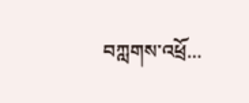བཀླགས་འཕྲོ...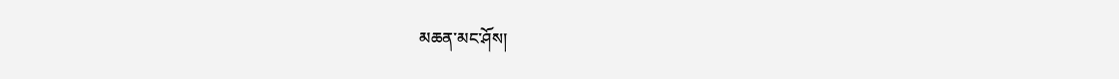མཆན་མང་ཤོས།